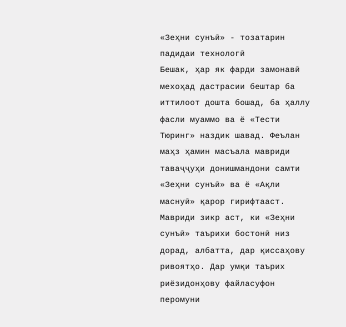«Зеҳни сунъӣ» - тозатарин падидаи технологӣ
Бешак, ҳар як фарди замонавӣ мехоҳад дастрасии бештар ба иттилоот дошта бошад, ба ҳаллу фасли муаммо ва ё «Тести Тюринг» наздик шавад. Феълан маҳз ҳамин масъала мавриди таваҷҷуҳи донишмандони самти «Зеҳни сунъӣ» ва ё «Ақли маснуӣ» қарор гирифтааст.
Мавриди зикр аст, ки «Зеҳни сунъӣ» таърихи бостонӣ низ дорад, албатта, дар қиссаҳову ривоятҳо. Дар умқи таърих риёзидонҳову файласуфон перомуни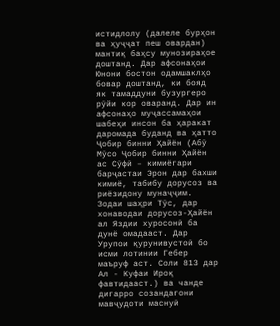истидлолу (далеле бурҳон ва ҳуҷҷат пеш овардан) мантиқ баҳсу мунозираҳое доштанд. Дар афсонаҳои Юнони бостон одамшаклҳо бовар доштанд, ки бояд як тамаддуни бузургеро рӯйи кор оваранд. Дар ин афсонаҳо муҷассамаҳои шабеҳи инсон ба ҳаракат даромада буданд ва ҳатто Ҷобир бинни Ҳайён (Абӯ Мӯсо Ҷобир бинни Ҳайён ас Сӯфӣ – кимиёгари барҷастаи Эрон дар бахши кимиё, табибу дорусоз ва риёзидону мунаҷҷим. Зодаи шаҳри Тӯс, дар хонаводаи дорусоз-Ҳайён ал Яздии хуросонӣ ба дунё омадааст. Дар Урупои қурунивустоӣ бо исми лотинии Гебер маъруф аст. Соли 813 дар Ал - Куфаи Ироқ фавтидааст.) ва чанде дигарро созандагони мавҷудоти маснуӣ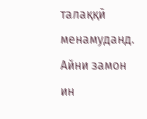талаққӣ менамуданд. Айни замон ин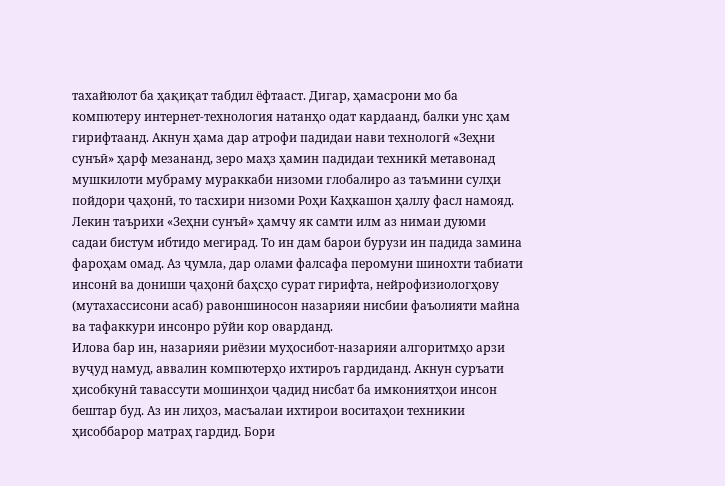тахайюлот ба ҳақиқат табдил ёфтааст. Дигар, ҳамасрони мо ба компютеру интернет-технология натанҳо одат кардаанд, балки унс ҳам гирифтаанд. Акнун ҳама дар атрофи падидаи нави технологӣ «Зеҳни сунъӣ» ҳарф мезананд, зеро маҳз ҳамин падидаи техникӣ метавонад мушкилоти мубраму мураккаби низоми глобалиро аз таъмини сулҳи пойдори ҷаҳонӣ, то тасхири низоми Роҳи Каҳкашон ҳаллу фасл намояд.
Лекин таърихи «Зеҳни сунъӣ» ҳамчу як самти илм аз нимаи дуюми садаи бистум ибтидо мегирад. То ин дам барои бурузи ин падида замина фароҳам омад. Аз ҷумла, дар олами фалсафа перомуни шинохти табиати инсонӣ ва дониши ҷаҳонӣ баҳсҳо сурат гирифта, нейрофизиологҳову (мутахассисони асаб) равоншиносон назарияи нисбии фаъолияти майна ва тафаккури инсонро рӯйи кор оварданд.
Илова бар ин, назарияи риёзии муҳосибот-назарияи алгоритмҳо арзи вуҷуд намуд, аввалин компютерҳо ихтироъ гардиданд. Акнун суръати ҳисобкунӣ тавассути мошинҳои ҷадид нисбат ба имкониятҳои инсон бештар буд. Аз ин лиҳоз, масъалаи ихтирои воситаҳои техникии ҳисоббарор матраҳ гардид. Бори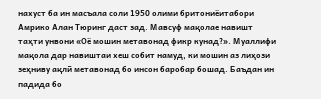нахуст ба ин масъала соли 1950 олими бритониёитабори Амрико Алан Тюринг даст зад. Мавсуф мақолае навишт таҳти унвони «Оё мошин метавонад фикр кунад?». Муаллифи мақола дар навиштаи хеш собит намуд, ки мошин аз лиҳози зеҳниву ақлӣ метавонад бо инсон баробар бошад. Баъдан ин падида бо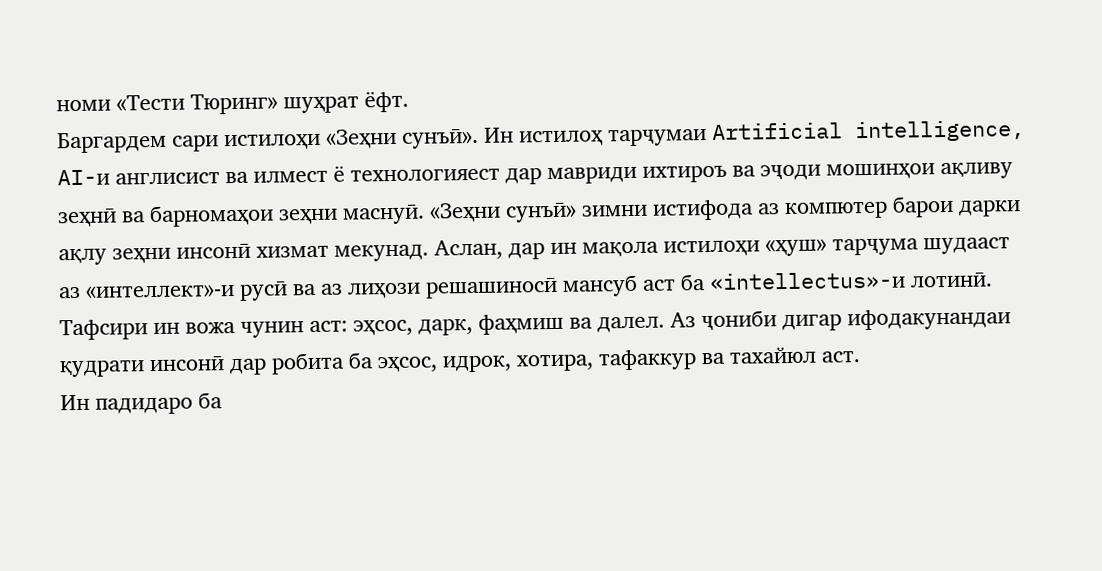номи «Тести Тюринг» шуҳрат ёфт.
Баргардем сари истилоҳи «Зеҳни сунъӣ». Ин истилоҳ тарҷумаи Artificial intelligence, AI-и англисист ва илмест ё технологияест дар мавриди ихтироъ ва эҷоди мошинҳои ақливу зеҳнӣ ва барномаҳои зеҳни маснуӣ. «Зеҳни сунъӣ» зимни истифода аз компютер барои дарки ақлу зеҳни инсонӣ хизмат мекунад. Аслан, дар ин мақола истилоҳи «ҳуш» тарҷума шудааст аз «интеллект»-и русӣ ва аз лиҳози решашиносӣ мансуб аст ба «intellectus»-и лотинӣ. Тафсири ин вожа чунин аст: эҳсос, дарк, фаҳмиш ва далел. Аз ҷониби дигар ифодакунандаи қудрати инсонӣ дар робита ба эҳсос, идрок, хотира, тафаккур ва тахайюл аст.
Ин падидаро ба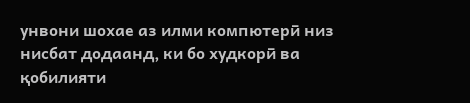унвони шохае аз илми компютерӣ низ нисбат додаанд, ки бо худкорӣ ва қобилияти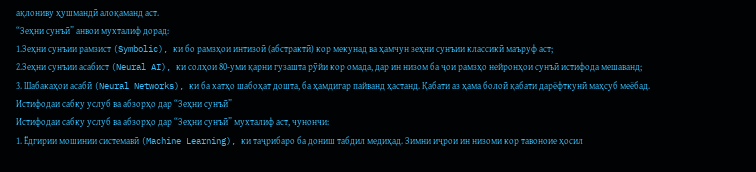ақлониву ҳушмандӣ алоқаманд аст.
“Зеҳни сунъӣ” анвои мухталиф дорад:
1.Зеҳни сунъии рамзист (Symbolic), ки бо рамзҳои интизоӣ (абстрактӣ) кор мекунад ва ҳамчун зеҳни сунъии классикӣ маъруф аст;
2.Зеҳни сунъии асабист (Neural AI), ки солҳои 80-уми қарни гузашта рӯйи кор омада, дар ин низом ба ҷои рамзҳо нейронҳои сунъӣ истифода мешаванд;
3. Шабакаҳои асабӣ (Neural Networks), ки ба хатҳо шабоҳат дошта, ба ҳамдигар пайванд ҳастанд. Қабати аз ҳама болоӣ қабати дарёфткунӣ маҳсуб меёбад.
Истифодаи сабку услуб ва абзорҳо дар “Зеҳни сунъӣ”
Истифодаи сабку услуб ва абзорҳо дар “Зеҳни сунъӣ” мухталиф аст, чунончи:
1. Ёдгирии мошинии системавӣ (Machine Learning), ки таҷрибаро ба дониш табдил медиҳад. Зимни иҷрои ин низоми кор тавоноие ҳосил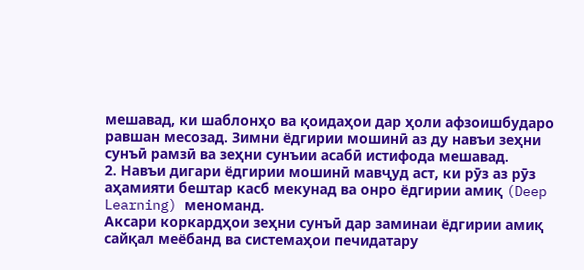мешавад, ки шаблонҳо ва қоидаҳои дар ҳоли афзоишбударо равшан месозад. Зимни ёдгирии мошинӣ аз ду навъи зеҳни сунъӣ рамзӣ ва зеҳни сунъии асабӣ истифода мешавад.
2. Навъи дигари ёдгирии мошинӣ мавҷуд аст, ки рӯз аз рӯз аҳамияти бештар касб мекунад ва онро ёдгирии амиқ (Deep Learning) меноманд.
Аксари коркардҳои зеҳни сунъӣ дар заминаи ёдгирии амиқ сайқал меёбанд ва системаҳои печидатару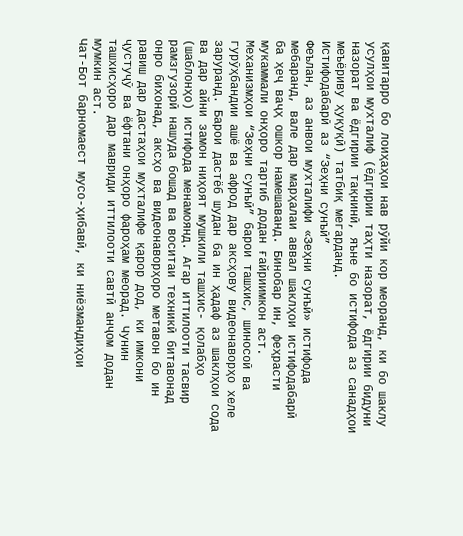қавитарро бо лоиҳаҳои нав рӯйи кор меоранд, ки бо шаклу усулҳои мухталиф (ёдгирии таҳти назорат, ёдгирии бидуни назорат ва ёдгирии тақнинӣ, яъне бо истифода аз санадҳои меъёриву ҳуқуқӣ) татбиқ мегарданд.
Истифодабарӣ аз “Зеҳни сунъӣ”
Феълан, аз анвои мухталифи «Зеҳни сунъӣ» истифода мебаранд, вале дар марҳалаи аввал шаклҳои истифодабарӣ ба ҳеҷ ваҷҳ ошкор намешаванд. Бинобар ин, феҳрасти мукаммали онҳоро тартиб додан ғайриимкон аст. Механизмҳои “Зеҳни сунъӣ” барои ташхис, шиносоӣ ва гурӯҳбандии ашё ва афрод дар аксҳову видеонаворҳо хеле заруранд. Барои дастёб шудан ба ин ҳадаф аз шаклҳои сода ва дар айни замон ниҳоят мушкили ташхис- қолабҳо (шаблонҳо) истифода менамоянд. Агар иттилооти тасвир рамзгузорӣ нашуда бошад ва воситаи техникӣ битавонад онро бихонад, аксҳо ва видеонаворҳоро метавон бо ин равиш дар дастаҳои мухталифе қарор дод, ки имкони ҷустуҷӯ ва ёфтани онҳоро фароҳам меорад. Чунин ташхисҳоро дар мавриди иттилооти савтӣ анҷом додан мумкин аст.
Чат-Бот барномаест мусо-ҳибавӣ, ки ниёзмандиҳои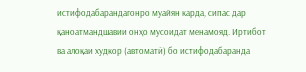истифодабарандагонро муайян карда, сипас дар қаноатмандшавии онҳо мусоидат менамояд. Иртибот ва алоқаи худкор (автоматӣ) бо истифодабаранда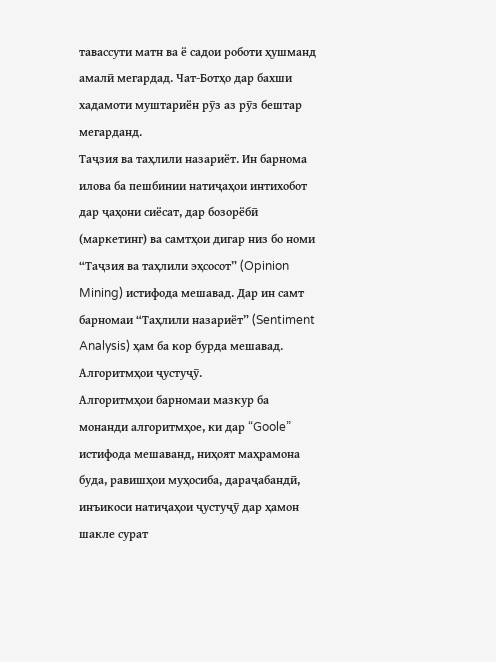тавассути матн ва ё садои роботи ҳушманд амалӣ мегардад. Чат-Ботҳо дар бахши хадамоти муштариён рӯз аз рӯз бештар мегарданд.
Таҷзия ва таҳлили назариёт. Ин барнома илова ба пешбинии натиҷаҳои интихобот дар ҷаҳони сиёсат, дар бозорёбӣ (маркетинг) ва самтҳои дигар низ бо номи “Таҷзия ва таҳлили эҳсосот” (Opinion Mining) истифода мешавад. Дар ин самт барномаи “Таҳлили назариёт” (Sentiment Analysis) ҳам ба кор бурда мешавад.
Алгоритмҳои ҷустуҷӯ.
Алгоритмҳои барномаи мазкур ба монанди алгоритмҳое, ки дар “Goole” истифода мешаванд, ниҳоят маҳрамона буда, равишҳои муҳосиба, дараҷабандӣ, инъикоси натиҷаҳои ҷустуҷӯ дар ҳамон шакле сурат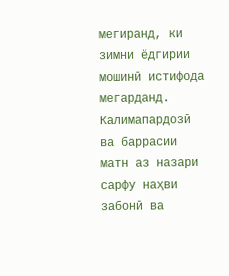мегиранд, ки зимни ёдгирии мошинӣ истифода мегарданд.
Калимапардозӣ ва баррасии матн аз назари сарфу наҳви забонӣ ва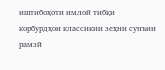иштибоҳоти имлоӣ тибқи корбурдҳои классикии зеҳни сунъии рамзӣ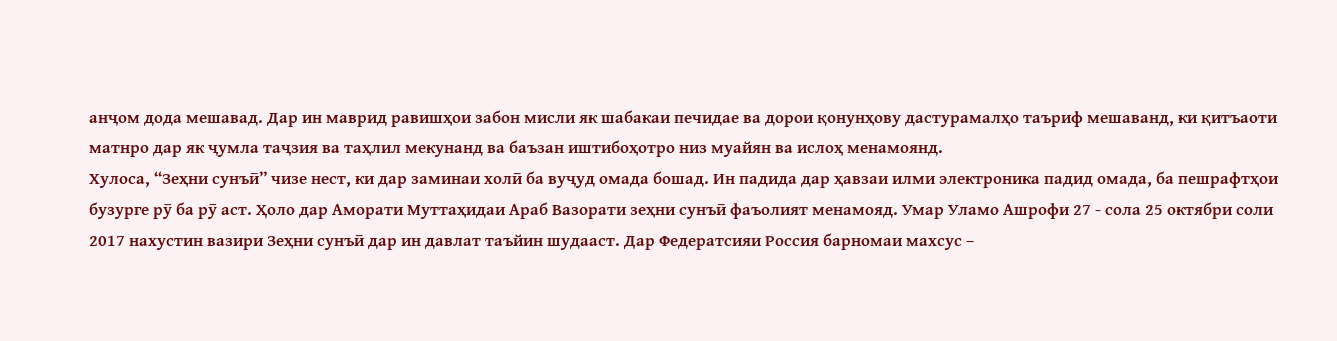анҷом дода мешавад. Дар ин маврид равишҳои забон мисли як шабакаи печидае ва дорои қонунҳову дастурамалҳо таъриф мешаванд, ки қитъаоти матнро дар як ҷумла таҷзия ва таҳлил мекунанд ва баъзан иштибоҳотро низ муайян ва ислоҳ менамоянд.
Хулоса, “Зеҳни сунъӣ” чизе нест, ки дар заминаи холӣ ба вуҷуд омада бошад. Ин падида дар ҳавзаи илми электроника падид омада, ба пешрафтҳои бузурге рӯ ба рӯ аст. Ҳоло дар Аморати Муттаҳидаи Араб Вазорати зеҳни сунъӣ фаъолият менамояд. Умар Уламо Ашрофи 27 - сола 25 октябри соли 2017 нахустин вазири Зеҳни сунъӣ дар ин давлат таъйин шудааст. Дар Федератсияи Россия барномаи махсус –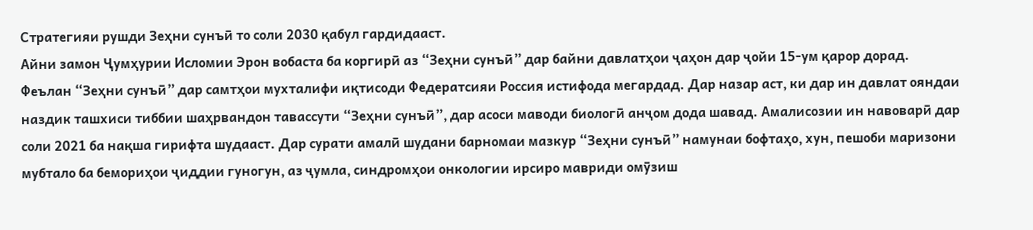Стратегияи рушди Зеҳни сунъӣ то соли 2030 қабул гардидааст.
Айни замон Ҷумҳурии Исломии Эрон вобаста ба коргирӣ аз “Зеҳни сунъӣ” дар байни давлатҳои ҷаҳон дар ҷойи 15-ум қарор дорад.
Феълан “Зеҳни сунъӣ” дар самтҳои мухталифи иқтисоди Федератсияи Россия истифода мегардад. Дар назар аст, ки дар ин давлат ояндаи наздик ташхиси тиббии шаҳрвандон тавассути “Зеҳни сунъӣ”, дар асоси маводи биологӣ анҷом дода шавад. Амалисозии ин навоварӣ дар соли 2021 ба нақша гирифта шудааст. Дар сурати амалӣ шудани барномаи мазкур “Зеҳни сунъӣ” намунаи бофтаҳо, хун, пешоби маризони мубтало ба бемориҳои ҷиддии гуногун, аз ҷумла, синдромҳои онкологии ирсиро мавриди омӯзиш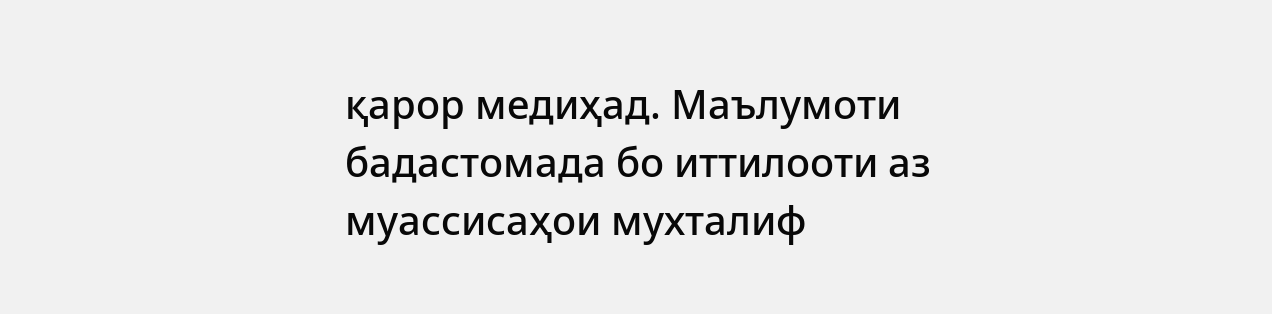қарор медиҳад. Маълумоти бадастомада бо иттилооти аз муассисаҳои мухталиф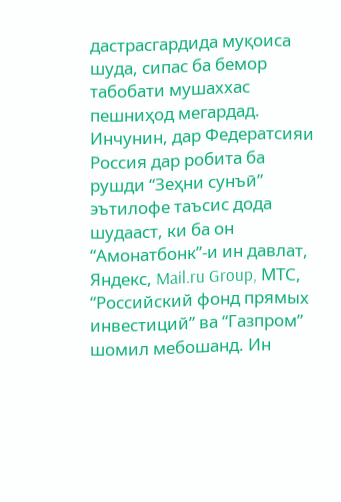дастрасгардида муқоиса шуда, сипас ба бемор табобати мушаххас пешниҳод мегардад.
Инчунин, дар Федератсияи Россия дар робита ба рушди “Зеҳни сунъӣ” эътилофе таъсис дода шудааст, ки ба он “Амонатбонк”-и ин давлат, Яндекс, Mail.ru Group, МТС, “Российский фонд прямых инвестиций” ва “Газпром” шомил мебошанд. Ин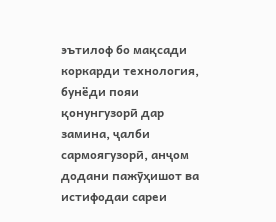эътилоф бо мақсади коркарди технология, бунёди пояи қонунгузорӣ дар замина, ҷалби сармоягузорӣ, анҷом додани пажӯҳишот ва истифодаи сареи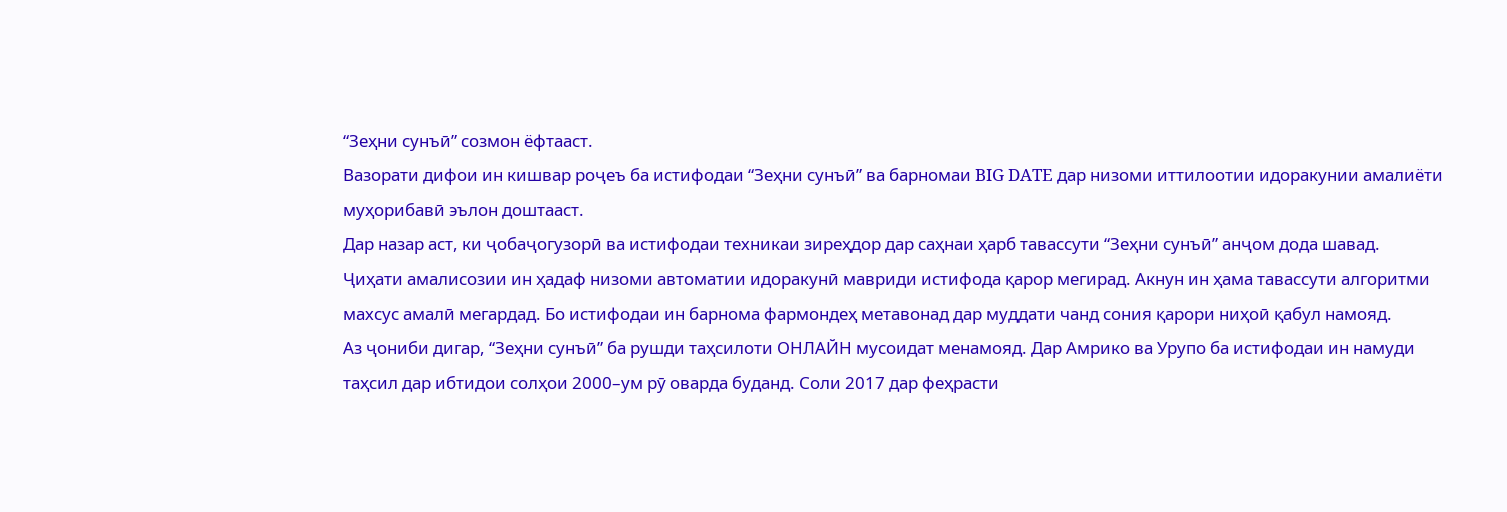“Зеҳни сунъӣ” созмон ёфтааст.
Вазорати дифои ин кишвар роҷеъ ба истифодаи “Зеҳни сунъӣ” ва барномаи BIG DATE дар низоми иттилоотии идоракунии амалиёти муҳорибавӣ эълон доштааст.
Дар назар аст, ки ҷобаҷогузорӣ ва истифодаи техникаи зиреҳдор дар саҳнаи ҳарб тавассути “Зеҳни сунъӣ” анҷом дода шавад.
Ҷиҳати амалисозии ин ҳадаф низоми автоматии идоракунӣ мавриди истифода қарор мегирад. Акнун ин ҳама тавассути алгоритми махсус амалӣ мегардад. Бо истифодаи ин барнома фармондеҳ метавонад дар муддати чанд сония қарори ниҳоӣ қабул намояд.
Аз ҷониби дигар, “Зеҳни сунъӣ” ба рушди таҳсилоти ОНЛАЙН мусоидат менамояд. Дар Амрико ва Урупо ба истифодаи ин намуди таҳсил дар ибтидои солҳои 2000–ум рӯ оварда буданд. Соли 2017 дар феҳрасти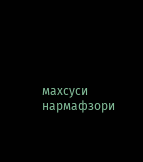махсуси нармафзори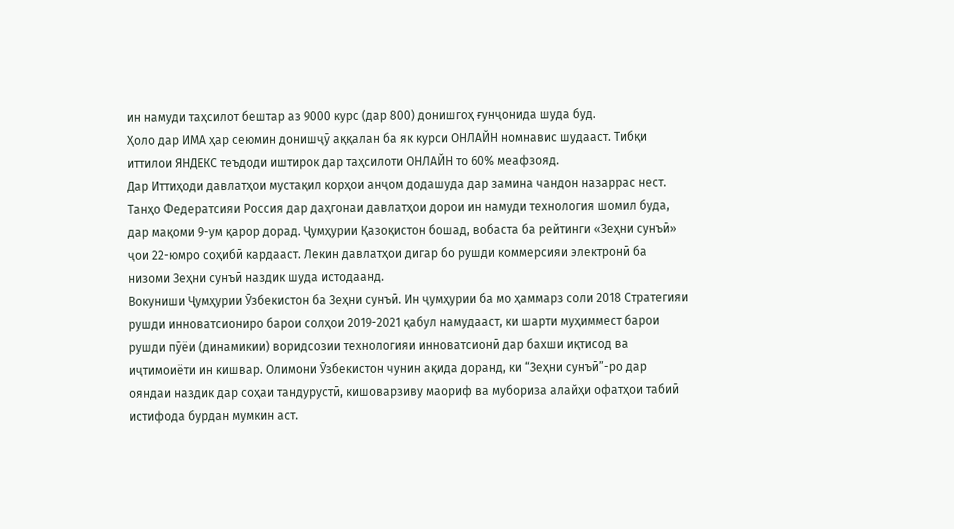ин намуди таҳсилот бештар аз 9000 курс (дар 800) донишгоҳ ғунҷонида шуда буд.
Ҳоло дар ИМА ҳар сеюмин донишҷӯ аққалан ба як курси ОНЛАЙН номнавис шудааст. Тибқи иттилои ЯНДЕКС теъдоди иштирок дар таҳсилоти ОНЛАЙН то 60% меафзояд.
Дар Иттиҳоди давлатҳои мустақил корҳои анҷом додашуда дар замина чандон назаррас нест. Танҳо Федератсияи Россия дар даҳгонаи давлатҳои дорои ин намуди технология шомил буда, дар мақоми 9-ум қарор дорад. Ҷумҳурии Қазоқистон бошад, вобаста ба рейтинги «Зеҳни сунъӣ» ҷои 22-юмро соҳибӣ кардааст. Лекин давлатҳои дигар бо рушди коммерсияи электронӣ ба низоми Зеҳни сунъӣ наздик шуда истодаанд.
Вокуниши Ҷумҳурии Ӯзбекистон ба Зеҳни сунъӣ. Ин ҷумҳурии ба мо ҳаммарз соли 2018 Стратегияи рушди инноватсиониро барои солҳои 2019-2021 қабул намудааст, ки шарти муҳиммест барои рушди пӯёи (динамикии) воридсозии технологияи инноватсионӣ дар бахши иқтисод ва иҷтимоиёти ин кишвар. Олимони Ӯзбекистон чунин ақида доранд, ки “Зеҳни сунъӣ”-ро дар ояндаи наздик дар соҳаи тандурустӣ, кишоварзиву маориф ва мубориза алайҳи офатҳои табиӣ истифода бурдан мумкин аст.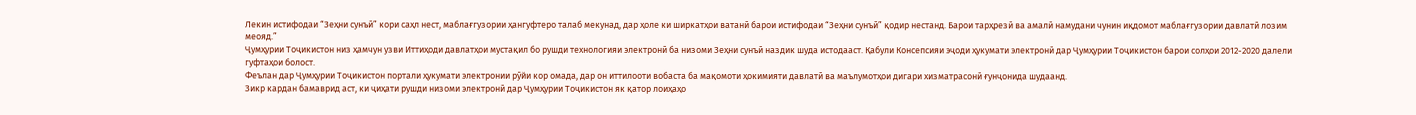Лекин истифодаи “Зеҳни сунъӣ” кори саҳл нест, маблағгузории ҳангуфтеро талаб мекунад, дар ҳоле ки ширкатҳои ватанӣ барои истифодаи “Зеҳни сунъӣ” қодир нестанд. Барои тарҳрезӣ ва амалӣ намудани чунин иқдомот маблағгузории давлатӣ лозим меояд.”
Ҷумҳурии Тоҷикистон низ ҳамчун узви Иттиҳоди давлатҳои мустақил бо рушди технологияи электронӣ ба низоми Зеҳни сунъӣ наздик шуда истодааст. Қабули Консепсияи эҷоди ҳукумати электронӣ дар Ҷумҳурии Тоҷикистон барои солҳои 2012-2020 далели гуфтаҳои болост.
Феълан дар Ҷумҳурии Тоҷикистон портали ҳукумати электронии рӯйи кор омада, дар он иттилооти вобаста ба мақомоти ҳокимияти давлатӣ ва маълумотҳои дигари хизматрасонӣ ғунҷонида шудаанд.
Зикр кардан бамаврид аст, ки ҷиҳати рушди низоми электронӣ дар Ҷумҳурии Тоҷикистон як қатор лоиҳаҳо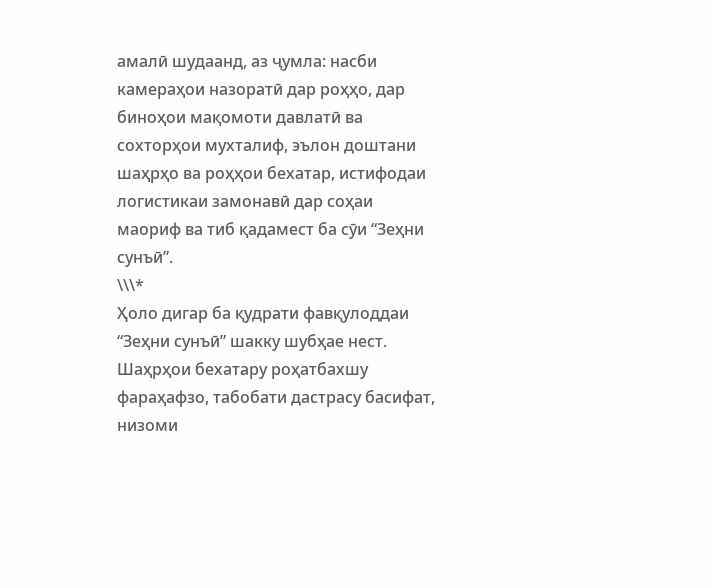амалӣ шудаанд, аз ҷумла: насби камераҳои назоратӣ дар роҳҳо, дар биноҳои мақомоти давлатӣ ва сохторҳои мухталиф, эълон доштани шаҳрҳо ва роҳҳои бехатар, истифодаи логистикаи замонавӣ дар соҳаи маориф ва тиб қадамест ба сӯи “Зеҳни сунъӣ”.
\\\*
Ҳоло дигар ба қудрати фавқулоддаи “Зеҳни сунъӣ” шакку шубҳае нест. Шаҳрҳои бехатару роҳатбахшу фараҳафзо, табобати дастрасу басифат, низоми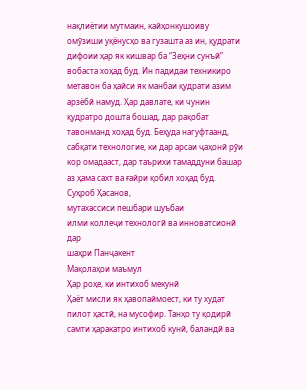нақлиётии мутмаин, кайҳонкушоиву омӯзиши уқёнусҳо ва гузашта аз ин, қудрати дифоии ҳар як кишвар ба “Зеҳни сунъӣ” вобаста хоҳад буд. Ин падидаи техникиро метавон ба ҳайси як манбаи қудрати азим арзёбӣ намуд. Ҳар давлате, ки чунин қудратро дошта бошад, дар рақобат тавонманд хоҳад буд. Беҳуда нагуфтаанд, сабқати технологие, ки дар арсаи ҷаҳонӣ рӯи кор омадааст, дар таърихи тамаддуни башар аз ҳама сахт ва ғайри қобил хоҳад буд.
Суҳроб Ҳасанов,
мутахассиси пешбари шуъбаи
илми коллеҷи технологӣ ва инноватсионӣ дар
шаҳри Панҷакент
Мақолаҳои маъмул
Ҳар роҳе, ки интихоб мекунӣ
Ҳаёт мисли як ҳавопаймоест, ки ту худат пилот ҳастӣ, на мусофир. Танҳо ту қодирӣ самти ҳаракатро интихоб кунӣ, баландӣ ва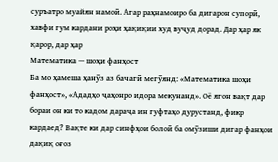суръатро муайян намоӣ. Агар раҳнамоиро ба дигарон супорӣ, хавфи гум кардани роҳи ҳақиқии худ вуҷуд дорад. Дар ҳар як қарор, дар ҳар
Математика — шоҳи фанҳост
Ба мо ҳамеша ҳанӯз аз бачагӣ мегӯянд: «Математика шоҳи фанҳост», «Ададҳо ҷаҳонро идора мекунанд». Оё ягон вақт дар бораи он ки то кадом дараҷа ин гуфтаҳо дурустанд, фикр кардаед? Вақте ки дар синфҳои болоӣ ба омӯзиши дигар фанҳои дақиқ оғоз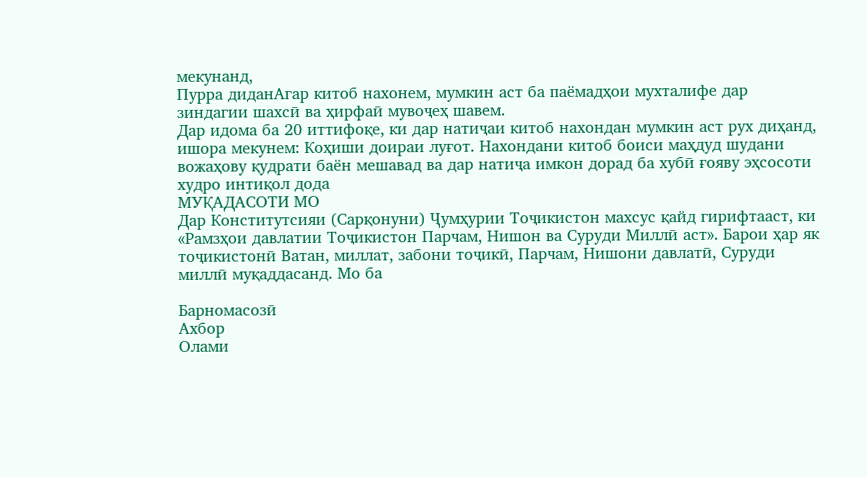мекунанд,
Пурра диданАгар китоб нахонем, мумкин аст ба паёмадҳои мухталифе дар зиндагии шахсӣ ва ҳирфаӣ мувоҷеҳ шавем.
Дар идома ба 20 иттифоқе, ки дар натиҷаи китоб нахондан мумкин аст рух диҳанд, ишора мекунем: Коҳиши доираи луғот. Нахондани китоб боиси маҳдуд шудани вожаҳову қудрати баён мешавад ва дар натиҷа имкон дорад ба хубӣ ғояву эҳсосоти худро интиқол дода
МУҚАДАСОТИ МО
Дар Конститутсияи (Сарқонуни) Ҷумҳурии Тоҷикистон махсус қайд гирифтааст, ки «Рамзҳои давлатии Тоҷикистон Парчам, Нишон ва Суруди Миллӣ аст». Барои ҳар як тоҷикистонӣ Ватан, миллат, забони тоҷикӣ, Парчам, Нишони давлатӣ, Суруди миллӣ муқаддасанд. Мо ба

Барномасозӣ
Ахбор
Олами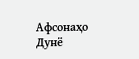Афсонаҳо
Дунё